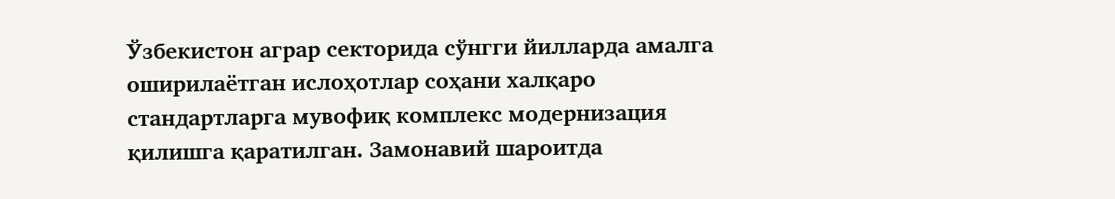Ўзбекистон аграр секторида сўнгги йилларда амалга оширилаётган ислоҳотлар соҳани халқаро стандартларга мувофиқ комплекс модернизация қилишга қаратилган. Замонавий шароитда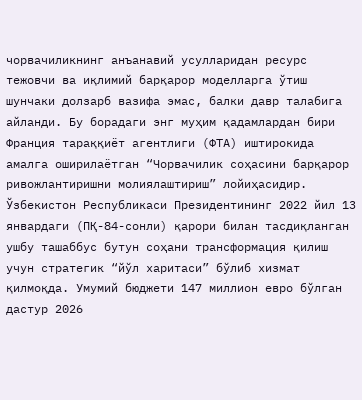чорвачиликнинг анъанавий усулларидан ресурс тежовчи ва иқлимий барқарор моделларга ўтиш шунчаки долзарб вазифа эмас, балки давр талабига айланди. Бу борадаги энг муҳим қадамлардан бири Франция тараққиёт агентлиги (ФТА) иштирокида амалга оширилаётган “Чорвачилик соҳасини барқарор ривожлантиришни молиялаштириш” лойиҳасидир. Ўзбекистон Республикаси Президентининг 2022 йил 13 январдаги (ПҚ-84-сонли) қарори билан тасдиқланган ушбу ташаббус бутун соҳани трансформация қилиш учун стратегик “йўл харитаси” бўлиб хизмат қилмоқда. Умумий бюджети 147 миллион евро бўлган дастур 2026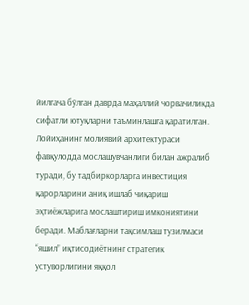йилгача бўлган даврда маҳаллий чорвачиликда сифатли ютуқларни таъминлашга қаратилган.
Лойиҳанинг молиявий архитектураси фавқулодда мослашувчанлиги билан ажралиб туради, бу тадбиркорларга инвестиция қарорларини аниқ ишлаб чиқариш эҳтиёжларига мослаштириш имкониятини беради. Маблағларни тақсимлаш тузилмаси “яшил” иқтисодиётнинг стратегик устуворлигини яққол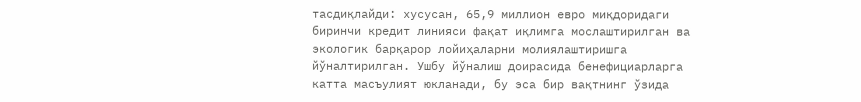тасдиқлайди: хусусан, 65,9 миллион евро миқдоридаги биринчи кредит линияси фақат иқлимга мослаштирилган ва экологик барқарор лойиҳаларни молиялаштиришга йўналтирилган. Ушбу йўналиш доирасида бенефициарларга катта масъулият юкланади, бу эса бир вақтнинг ўзида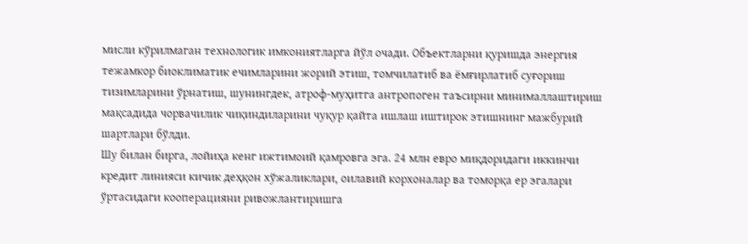мисли кўрилмаган технологик имкониятларга йўл очади. Объектларни қуришда энергия тежамкор биоклиматик ечимларини жорий этиш, томчилатиб ва ёмғирлатиб суғориш тизимларини ўрнатиш, шунингдек, атроф-муҳитга антропоген таъсирни минималлаштириш мақсадида чорвачилик чиқиндиларини чуқур қайта ишлаш иштирок этишнинг мажбурий шартлари бўлди.
Шу билан бирга, лойиҳа кенг ижтимоий қамровга эга. 24 млн евро миқдоридаги иккинчи кредит линияси кичик деҳқон хўжаликлари, оилавий корхоналар ва томорқа ер эгалари ўртасидаги кооперацияни ривожлантиришга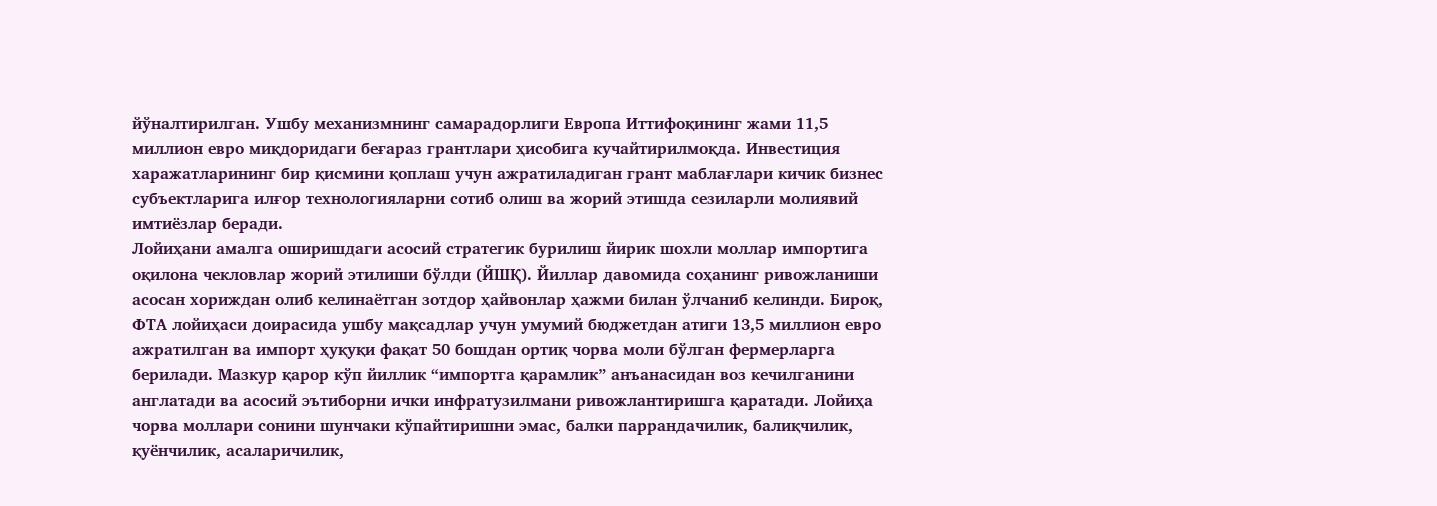йўналтирилган. Ушбу механизмнинг самарадорлиги Европа Иттифоқининг жами 11,5 миллион евро миқдоридаги беғараз грантлари ҳисобига кучайтирилмоқда. Инвестиция харажатларининг бир қисмини қоплаш учун ажратиладиган грант маблағлари кичик бизнес субъектларига илғор технологияларни сотиб олиш ва жорий этишда сезиларли молиявий имтиёзлар беради.
Лойиҳани амалга оширишдаги асосий стратегик бурилиш йирик шохли моллар импортига оқилона чекловлар жорий этилиши бўлди (ЙШҚ). Йиллар давомида соҳанинг ривожланиши асосан хориждан олиб келинаётган зотдор ҳайвонлар ҳажми билан ўлчаниб келинди. Бироқ, ФТА лойиҳаси доирасида ушбу мақсадлар учун умумий бюджетдан атиги 13,5 миллион евро ажратилган ва импорт ҳуқуқи фақат 50 бошдан ортиқ чорва моли бўлган фермерларга берилади. Мазкур қарор кўп йиллик “импортга қарамлик” анъанасидан воз кечилганини англатади ва асосий эътиборни ички инфратузилмани ривожлантиришга қаратади. Лойиҳа чорва моллари сонини шунчаки кўпайтиришни эмас, балки паррандачилик, балиқчилик, қуёнчилик, асаларичилик,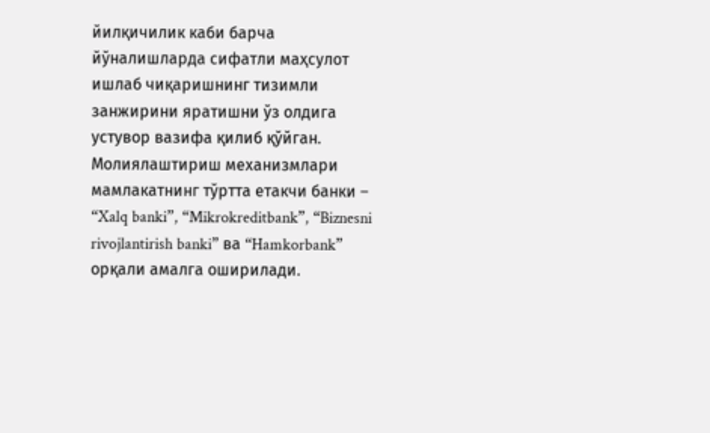йилқичилик каби барча йўналишларда сифатли маҳсулот ишлаб чиқаришнинг тизимли занжирини яратишни ўз олдига устувор вазифа қилиб қўйган.
Молиялаштириш механизмлари мамлакатнинг тўртта етакчи банки – “Xalq banki”, “Mikrokreditbank”, “Biznesni rivojlantirish banki” ва “Hamkorbank” орқали амалга оширилади.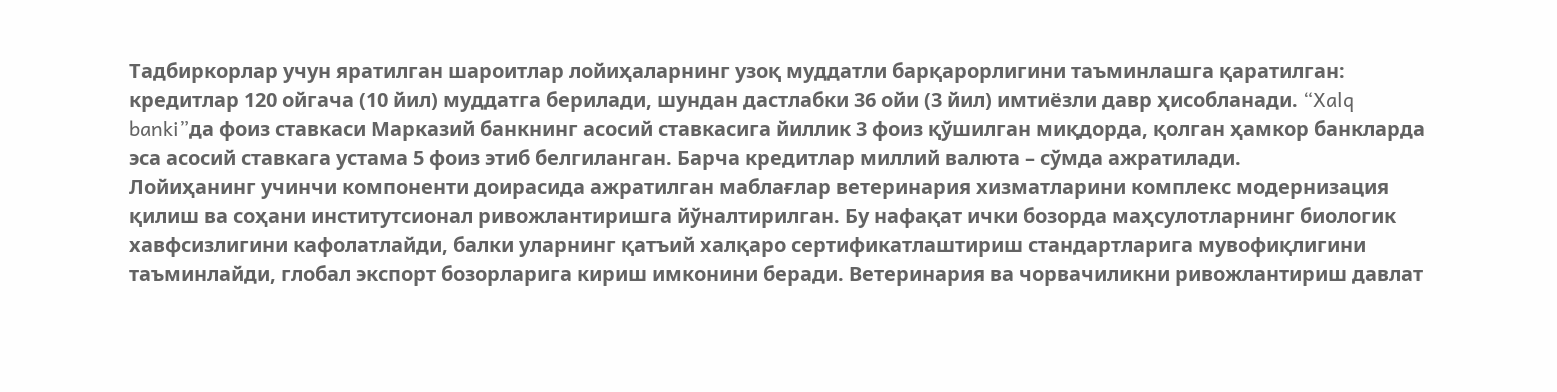Тадбиркорлар учун яратилган шароитлар лойиҳаларнинг узоқ муддатли барқарорлигини таъминлашга қаратилган: кредитлар 120 ойгача (10 йил) муддатга берилади, шундан дастлабки 36 ойи (3 йил) имтиёзли давр ҳисобланади. “Xalq banki”да фоиз ставкаси Марказий банкнинг асосий ставкасига йиллик 3 фоиз қўшилган миқдорда, қолган ҳамкор банкларда эса асосий ставкага устама 5 фоиз этиб белгиланган. Барча кредитлар миллий валюта – сўмда ажратилади.
Лойиҳанинг учинчи компоненти доирасида ажратилган маблағлар ветеринария хизматларини комплекс модернизация қилиш ва соҳани институтсионал ривожлантиришга йўналтирилган. Бу нафақат ички бозорда маҳсулотларнинг биологик хавфсизлигини кафолатлайди, балки уларнинг қатъий халқаро сертификатлаштириш стандартларига мувофиқлигини таъминлайди, глобал экспорт бозорларига кириш имконини беради. Ветеринария ва чорвачиликни ривожлантириш давлат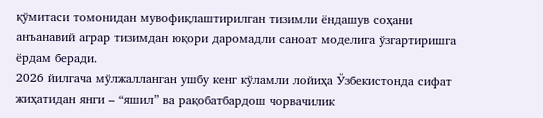қўмитаси томонидан мувофиқлаштирилган тизимли ёндашув соҳани анъанавий аграр тизимдан юқори даромадли саноат моделига ўзгартиришга ёрдам беради.
2026 йилгача мўлжалланган ушбу кенг кўламли лойиҳа Ўзбекистонда сифат жиҳатидан янги – “яшил” ва рақобатбардош чорвачилик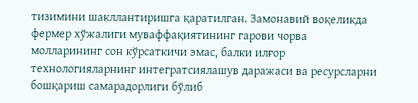тизимини шакллантиришга қаратилган. Замонавий воқеликда фермер хўжалиги муваффақиятининг гарови чорва молларининг сон кўрсаткичи эмас, балки илғор технологияларнинг интегратсиялашув даражаси ва ресурсларни бошқариш самарадорлиги бўлиб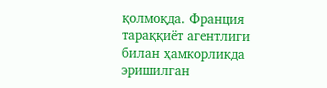қолмоқда. Франция тараққиёт агентлиги билан ҳамкорликда эришилган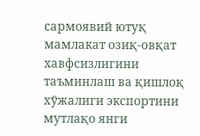сармоявий ютуқ мамлакат озиқ-овқат хавфсизлигини таъминлаш ва қишлоқ хўжалиги экспортини мутлақо янги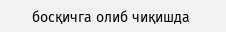босқичга олиб чиқишда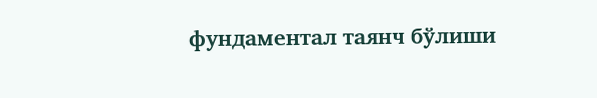фундаментал таянч бўлиши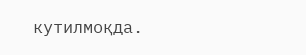кутилмоқда.